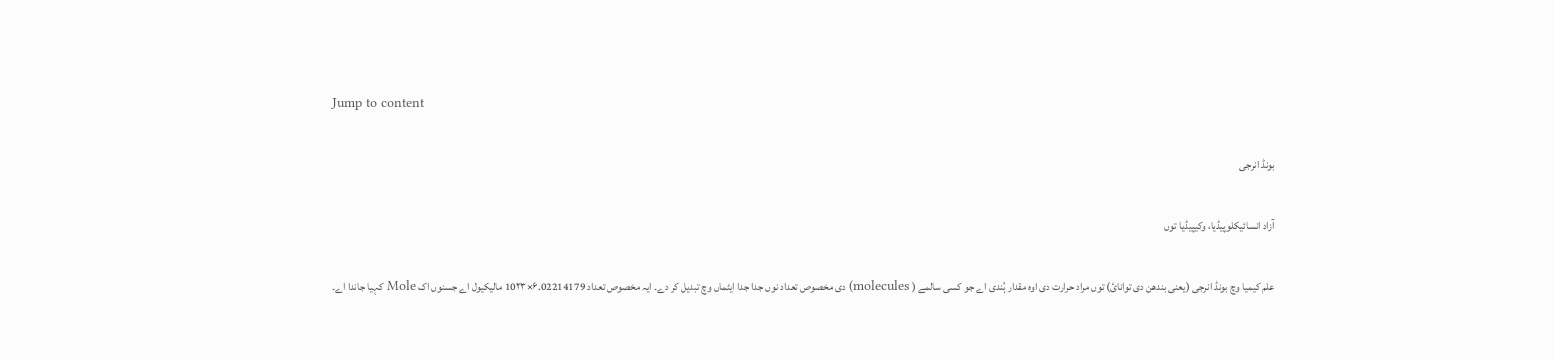Jump to content

بونڈ انرجی

آزاد انسائیکلوپیڈیا، وکیپیڈیا توں

علم کیمیا وچ بونڈ انرجی (یعنی بندھن دی توانائ) توں مراد حرارت دی اوہ مقدار ہُندی اے جو کسی سالمے ( molecules) دی مخصوص تعداد نوں جدا جدا ایٹماں وچ تبدیل کر دے۔ ایہ مخصوص تعداد ۶.02214179×10۲۳ مالیکیول اے جسنوں اک Mole کہیا جاندا اے۔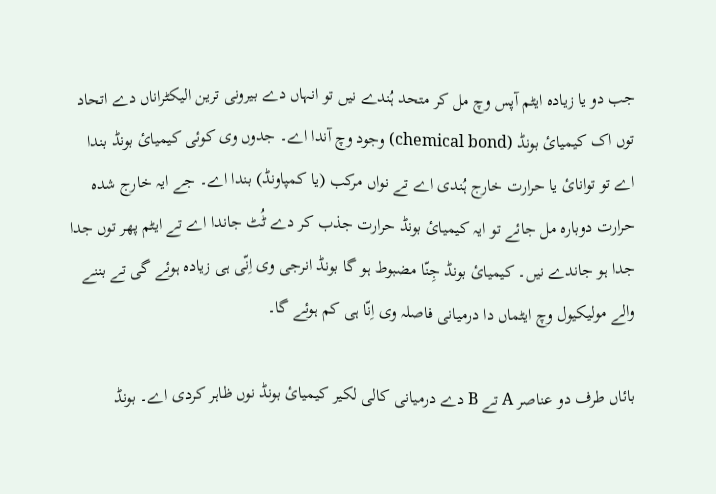جب دو یا زیادہ ایٹم آپس وچ مل کر متحد ہُندے نيں تو انہاں دے بیرونی ترین الیکٹراناں دے اتحاد توں اک کیمیائ بونڈ (chemical bond) وجود وچ آندا اے۔ جدوں وی کوئی کیمیائ بونڈ بندا اے تو توانائ یا حرارت خارج ہُندی اے تے نواں مرکب (یا کمپاونڈ) بندا اے۔ جے ایہ خارج شدہ حرارت دوبارہ مل جائے تو ایہ کیمیائ بونڈ حرارت جذب کر دے ٹُٹ جاندا اے تے ایٹم پھر توں جدا جدا ہو جاندے نيں۔ کیمیائ بونڈ جِنّا مضبوط ہو گا بونڈ انرجی وی اِنّی ہی زیادہ ہوئے گی تے بننے والے مولیکیول وچ ایٹماں دا درمیانی فاصلہ وی اِنّا ہی کم ہوئے گا۔

بائاں طرف دو عناصر A تے B دے درمیانی کالی لکیر کیمیائ بونڈ نوں ظاہر کردی اے۔ بونڈ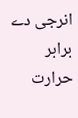انرجی دے برابر حرارت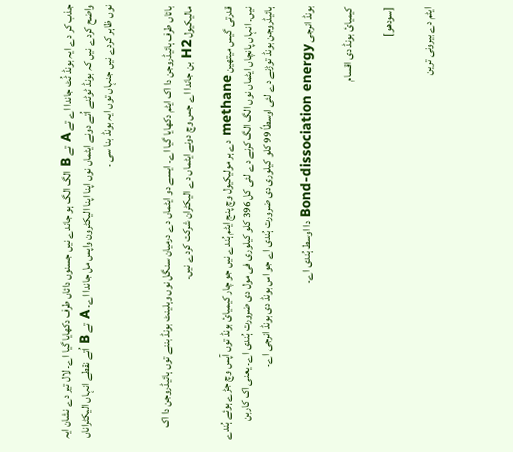جذب کر دے ایہ بونڈ ٹُٹ جاندا اے تے A تے B الگ الگ ہو جاندے نيں جسنوں دائاں طرف دکھایا گیا اے۔ لال تیر دے نشان ایہ واضح کردے نيں کہ بونڈ ٹوٹنے اُتے دونے ایٹماں نوں اپنا اپنا الیکٹرون واپس مل جاندا اے۔ A تے B اُتے نقطے انہاں الیکٹراناں نوں ظاہر کردے نيں جنہاں توں ایہ بونڈ بنا سی ۔


بائاں طرف ہائیڈروجن دا اک ایٹم دکھایا گیا اے۔ ایسے دو ایٹماں دے درمیان سنگل نوں وہلینٹ بونڈ بننے توں ہائیڈروجن دا اک مالیکیول H2 بن جاندا اے جس وچ دونے ایٹماں دے الیکٹران شرکت کردے نيں۔

قدرتی گیس میتھین methane دے ہر مولیکیول وچ پنج ایٹم ہُندے نيں جو چار کیمیائ بونڈ توں آپس وچ جڑے ہوئے ہُندے نيں۔ انہاں پانچاں ایٹماں نوں الگ الگ کرنے دے لئی کل 396 کلو کیلوری فی مول دی ضرورت ہُندی اے۔ یعنی اک کاربن ہائیڈروجن بونڈ توڑنے دے لئی اوسطاً 99 کلو کیلوری دی ضرورت ہُندی اے جو اس بونڈ دی بونڈ انرجی اے۔

بونڈ انرجی Bond-dissociation energy دا اوسط ہُندی اے۔

کیمیائ بونڈ دی اقسام

[سودھو]

ایٹم دے بیرونی ترین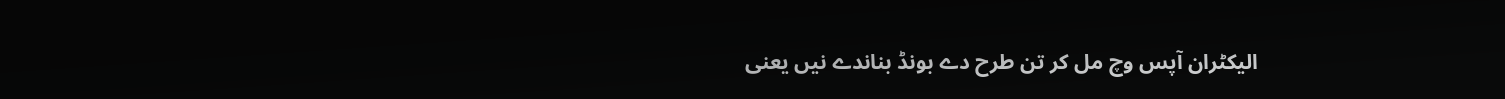الیکٹران آپس وچ مل کر تن طرح دے بونڈ بناندے نيں یعنی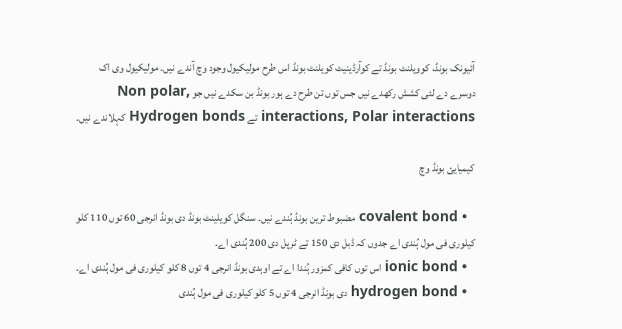آئیونک بونڈ، کوویلنٹ بونڈ تے کوآرڈینیٹ کویلنٹ بونڈ اس طرح مولیکیول وجود وچ آندے نيں۔ مولیکیول وی اک دوسرے دے لئی کشش رکھدے نيں جس توں تن طرح دے ہور بونڈ بن سکدے نيں جو ,Non polar interactions, Polar interactions تے Hydrogen bonds کہلاندے نيں۔

کیمیایئ بونڈ وچ

  • covalent bond مضبوط ترین بونڈ ہُندے نيں۔ سنگل کویلینٹ بونڈ دی بونڈ انرجی 60 توں 110 کلو کیلوری فی مول ہُندی اے جدوں کہ ڈبل دی 150 تے ٹرپل دی 200 ہُندی اے۔
  • ionic bond اس توں کافی کمزور ہُندا اے تے اوہدی بونڈ انرجی 4 توں 8 کلو کیلوری فی مول ہُندی اے۔
  • hydrogen bond دی بونڈ انرجی 4 توں 5 کلو کیلوری فی مول ہُندی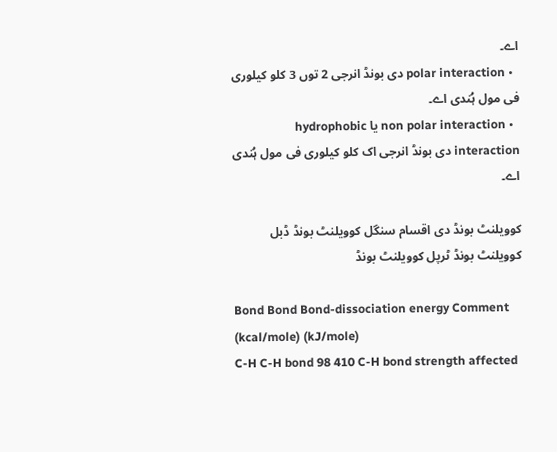اے۔
  • polar interaction دی بونڈ انرجی 2 توں 3 کلو کیلوری فی مول ہُندی اے۔
  • non polar interaction یا hydrophobic interaction دی بونڈ انرجی اک کلو کیلوری فی مول ہُندی اے۔

کوویلنٹ بونڈ دی اقسام سنگل کوویلنٹ بونڈ ڈبل کوویلنٹ بونڈ ٹرپل کوویلنٹ بونڈ

Bond Bond Bond-dissociation energy Comment
(kcal/mole) (kJ/mole)
C-H C-H bond 98 410 C-H bond strength affected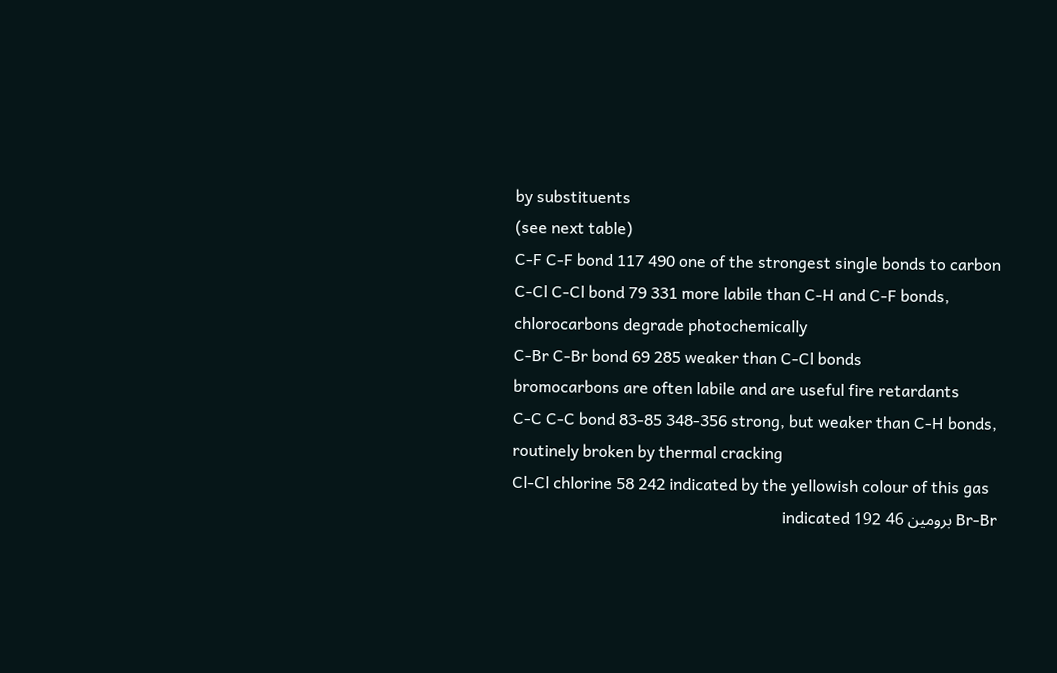by substituents
(see next table)
C-F C-F bond 117 490 one of the strongest single bonds to carbon
C-Cl C-Cl bond 79 331 more labile than C-H and C-F bonds,
chlorocarbons degrade photochemically
C-Br C-Br bond 69 285 weaker than C-Cl bonds
bromocarbons are often labile and are useful fire retardants
C-C C-C bond 83-85 348-356 strong, but weaker than C-H bonds,
routinely broken by thermal cracking
Cl-Cl chlorine 58 242 indicated by the yellowish colour of this gas
Br-Br برومین 46 192 indicated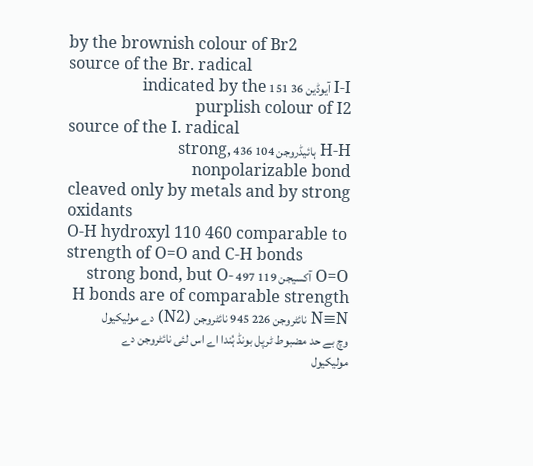by the brownish colour of Br2
source of the Br. radical
I-I آیوڈین 36 151 indicated by the purplish colour of I2
source of the I. radical
H-H ہائیڈروجن 104 436 strong, nonpolarizable bond
cleaved only by metals and by strong oxidants
O-H hydroxyl 110 460 comparable to strength of O=O and C-H bonds
O=O آکسیجن 119 497 strong bond, but O-H bonds are of comparable strength
N≡N نائٹروجن 226 945 نائٹروجن (N2) دے مولیکیول وچ بے حد مضبوط ٹرپل بونڈ ہُندا اے اس لئی نائٹروجن دے مولیکیول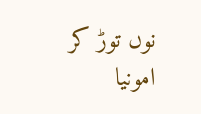نوں توڑ کر امونیا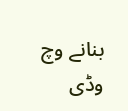بنانے وچ وڈی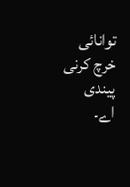توانائی خرچ کرنی پیندی اے۔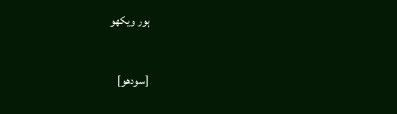ہور ویکھو

[سودھو]